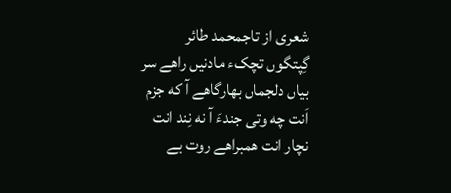شعری از تاجمحمد طائر
گِپتگوں تچکء مادنیں راهے سر بیاں دلجماں بهارگاهے آ که جزم اَنت چه وتی جندءَ آ نه نِند انت نچار انت همبراهے روت بے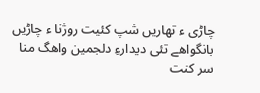چاڑی ء تهاریں شپ کئیت روژنا ء چاڑیں بانگواهے تئی دیدارءِ دلجمین واهگ منا سر کنت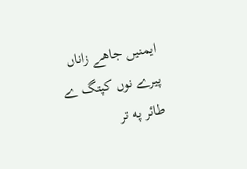ایمنیں جاهے زاناں پیرے نوں کپتگ ے طائر په تر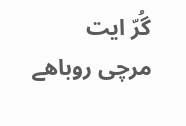گُرّ ایت مرچی روباهے